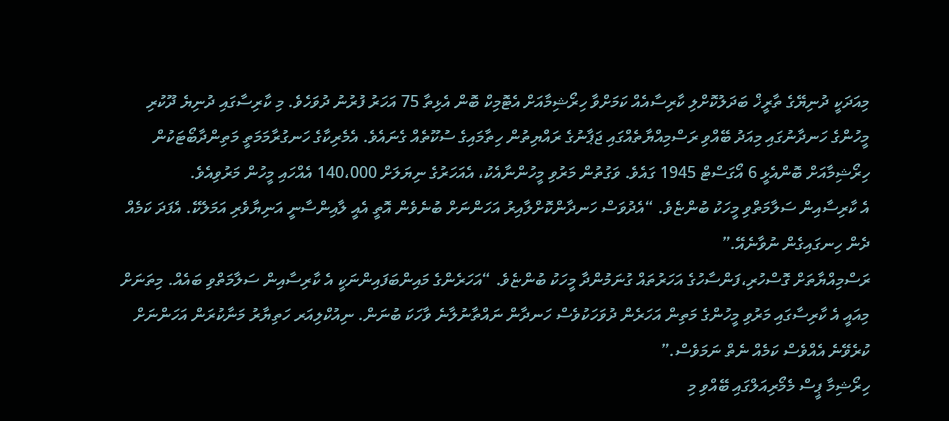މިއަދަކީ ދުނިޔޭގެ ތާރީޚް ބަދަލުކޮށްލި ކާރިސާއެއް ކަމަށްވާ ހިރޯޝިމާއަށް އެޓޮމިކް ބޮން އެޅިތާ 75 އަހަރު ފުރުނު ދުވަހެވެ. މި ކާރިސާގައި ދުނިޔެ ދޫކުރި މީހުންގެ ހަނދާނުގައި މިއަދު ބޭއްވި ރަސްމިއްޔާތެއްގައި ޖަޕާނުގެ ރައްޔިތުން ހިތާމައިގެ ސުކޫތެއް ގެނައެވެ. އެމެރިކާގެ ހަނގުރާމަމަތީ މަތިންދާބޯޓަކުން ހިރޯޝިމާއަށް ބޮންއެޅީ 6 އޯގަސްޓް 1945 ގައެވެ. ވަގުތުން މަރުވި މީހުންނާއެކު، އެއަހަރުގެ ނިޔަލަށް 140،000 އެއްހައި މީހުން މަރުވިއެވެ.
އެ ކާރިސާއިން ސަލާމަތްވި މީހަކު ބުންޏެވެ. “އެދުވަސް ހަނދާންކޮށްލާއިރު އަހަންނަށް ބުނެވެން އޮތީ އެއީ ލާއިންސާނީ އަނިޔާވެރި އަމަލެކޭ. އެފަދަ ކަމެއް ދެން ހިނގައިގެން ނުވާނެއޭ.”
ރަސްމިއްޔާތަށް ގޮސްހުރި،ފަންސާހުގެ އަހަރުތައް ގުނަމުންދާ މީހަކު ބުންޏެވެ. “އަހަރެންގެ މައިންބަފައިންނަކީ އެ ކާރިސާއިން ސަލާމަތްވި ބައެއް. މިތަނަށް މިއައީ އެ ކާރިސާގައި މަރުވި މީހުންގެ މަތިން އަހަރެން ދުވަހަކުވެސް ހަނދާން ނައްތާނުލާނެ ވާހަކަ ބުނަން. ނިއުކްލިއަރ ހަތިޔާރު މަނާކުރަން އަހަންނަށް ކުރެވޭނެ އެއްވެސް ކަމެއް ނެތް ނަމަވެސް.”
ހިރޯޝިމާ ޕީސް މެމޯރިއަލްގައި ބޭއްވި މި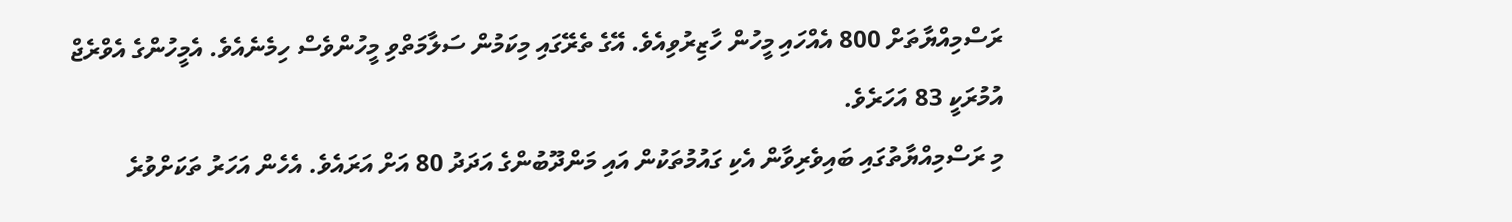ރަސްމިއްޔާތަށް 800 އެއްހައި މީހުން ހާޒިރުވިއެވެ. އޭގެ ތެރޭގައި މިކަމުން ސަލާމަތްވި މީހުންވެސް ހިމެނެއެވެ. އެމީހުންގެ އެވްރެޖް އުމުރަކީ 83 އަހަރެވެ.
މި ރަސްމިއްޔާތުގައި ބައިވެރިވާން އެކި ގައުމުތަކުން އައި މަންދޫބުންގެ އަދަދު 80 އަށް އަރައެވެ. އެހެން އަހަރު ތަކަށްވުރެ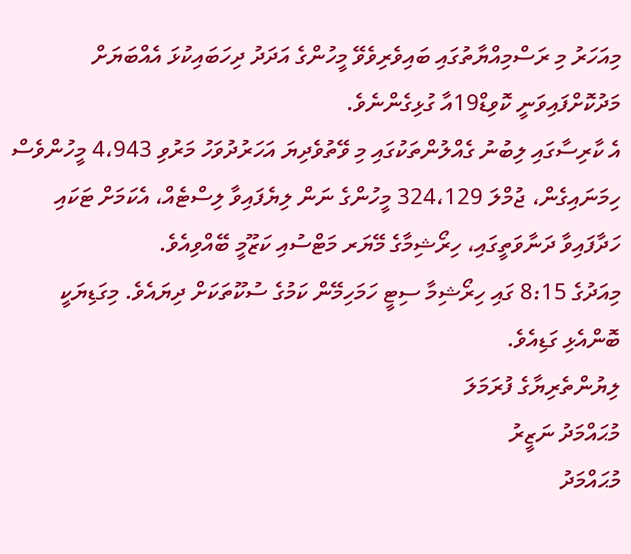މިއަހަރު މި ރަސްމިއްޔާތުގައި ބައިވެރިވެވޭ މީހުންގެ އަދަދު ދިހަބައިކުޅަ އެއްބަޔަށް މަދުކޮށްފައިވަނީ ކޮވިޑް19އާ ގުޅިގެންނެވެ.
އެ ކާރިސާގައި ލިބުނު ގެއްލުންތަކުގައި މި ވޭތުވެދިޔަ އަހަރުދުވަހު މަރުވި 4،943 މީހުންވެސް ހިމަނައިގެން، ޖުމްލަ 324،129 މީހުންގެ ނަން ލިޔެފައިވާ ލިސްޓެއް، އެކަމަށް ޓަކައި ހަދާފައިވާ ދަނާވަތީގައި، ހިރޯޝިމާގެ މޭޔަރ މަޓްސުއި ކަޒޫމީ ބޭއްވިއެވެ.
މިއަދުގެ 8:15 ގައި ހިރޯޝިމާ ސިޓީ ހަމަހިމޭން ކަމުގެ ސުކޫތަކަށް ދިޔައެވެ. މިގަޑިޔަކީ ބޮންއެޅި ގަޑިއެވެ.
ލިޔުންތެރިޔާގެ ފުރަމަލަ
މުޙައްމަދު ނަޒީރު
މުޙައްމަދު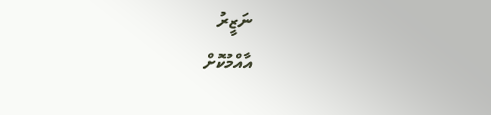ނަޒީރު
އާއްމުކޮށް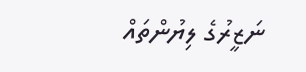ނަޒީރުގެ ލިޔުންތައް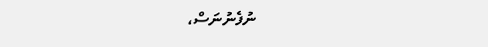ނުފެނުނަސް،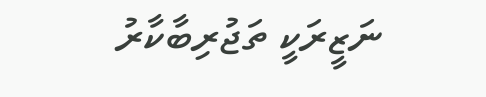ނަޒީރަކީ ތަޖުރިބާކާރު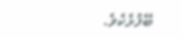ބޭފުޅެކެވެ.